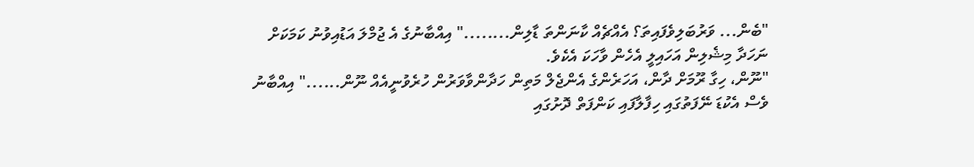"ބެން... ވަރުބަލިވެފައިތަ؟ އެއްޗެއް ކާނަންތަ ޑާލިން........" އިއްބާނުގެ އެ ޖުމްލަ އަޑުއިވުނު ކަމަކަށް ނަހަދާ މިޝެލިން އަހައިލީ އެހެން ވާހަކަ އެކެވެ.
"ނޫން، ހިގާ ރޫމަށް ދާން، އަހަރެންގެ އެންޖެލް މަތިން ހަދާންވާވަރުން ހުރެވުނީއެއް ނޫން......" އިއްބާނު ވެސް އެކުޑަ ނޭފަތުގައި ހިފާލާފައި ކަންފަތް ދޮށުގައި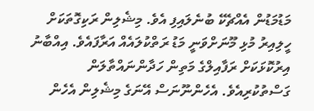މަޑުމަޑުން އެއްޗެކޭ ބުނެލައިފި އެވެ. މިޝެލިން ރަކިގޮތަކަށް ހީލިއިރު މުޅި މޫނަށްވަނީ މަޑު ރަތްކުލައެއް އަރާފައެވެ. އިއްބާނު އިރުކޮޅަކަށް ރަފާއިލްގެ މަތިން ހަދާންނައްތާލަން ގަސްތުކުރިއެވެ. އެހެންނޫނަސް އޭނަގެ މިޝެލިން އެހެން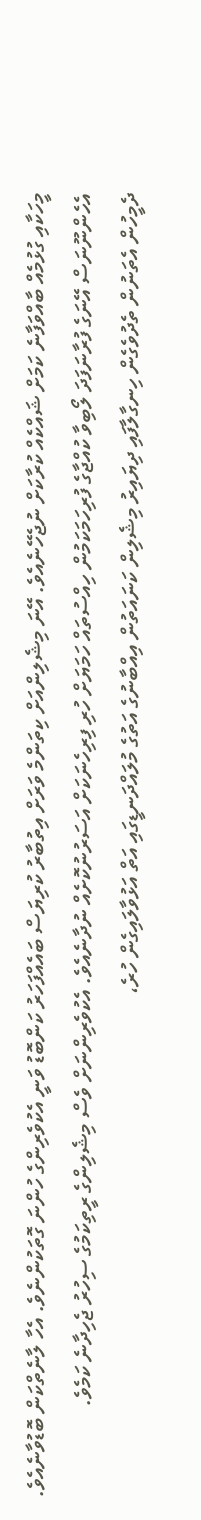މީހަކާއި ގުޅުމެއް ބާއްވަފާނެ ކަމަށް ޝައްކެއް ކުރާކަށް ނުޖެހޭނެއެވެ. އޭނަ މިޝެލިންއަށް ކިތަންމެ ވަރަށް އިތުބާރު ކުރިޔަސް ބައެއްފަހަރު ކަންބޮޑު ވަނީ އެކުވެރިންގެ ހުންނަ ގޮތަކުންނެވެ. އެހާ ލާނެތްކަން ބޮޑުވާނެއެވެ. އެހެންނޫނަސް އޭނަގެ ފުރާނަފަދަ ލޯބިވާ ކުއްޖާގެ ފުރިހަމަކަމުން ހިއްސުތައް ހަމަޔަށް ހުރި ފިރިހެނަކަށް އަސަރުނުކޮށެއް ނުދާނެއެވެ. އެކުވެރިންނަށް ވެސް މިޝެލިންގެ ރީތިކަމުގެ ސިހުރު ޖެހިދާނެ ކަމެވެ.
ދެމީހުން އެތަނުން ތެދުވެގެން ހިނގާލާފައި ދިޔައިރު މިޝެލިން ކަނައަތުން އިއްބާނުގެ އަތުގެ މުލައްދަނޑީގައި އަތް އަޅުވާލައިގެން ހުރެ،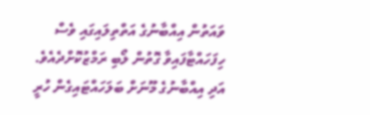ވައަތުން އިއްބާނުގެ އަތްތިލައިގައި ވެސް ހިފަހައްޓާފައިވާ ގޮތުން ލޯބި ރަމްޒުކޮށްދެއެވެ. އަދި އިއްބާނުގެ މޫނަށް ބަލަހައްޓައިގެން ހުރީ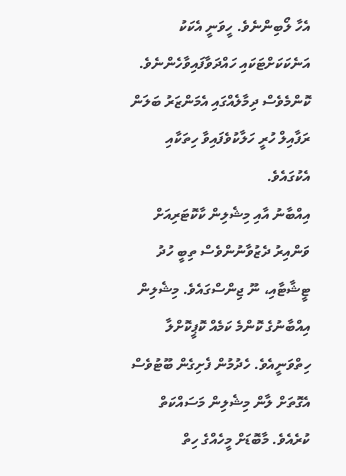އެހާ ލޯބިންނެވެ. ހީވަނީ އެކަކު އަނެކަކަށްޓަކައި ހައްދަވާފައިވާހެންނެވެ. ކޮންމެވެސް ދިމާލެއްގައި އެމަންޒަރު ބަލަން ރަފާއިލް ހުރީ ހަލާކުވެފައިވާ ހިތަކާއި އެކުގައެވެ.
އިއްބާނު އާއި މިޝެލިން ކާކޮޓަރިއަށް ވަންއިރު ދެޒުވާނުންވެސް ތިބީ ހުދު ޓީޝާޓާއި، ނޫ ޖިންސްގައެވެ. މިޝެލިން އިއްބާނުގެ ކޮންމެ ކަމެއް ކޮޕީކޮށްލާ ހިތްވަނީއެވެ. ހެދުމުން ފެށިގެން ބޫޓުވެސް އެގޮތަށް ލާން މިޝެލިން މަސައްކަތް ކުރެއެވެ. މާބޮޑަށް މީހެއްގެ ހިތް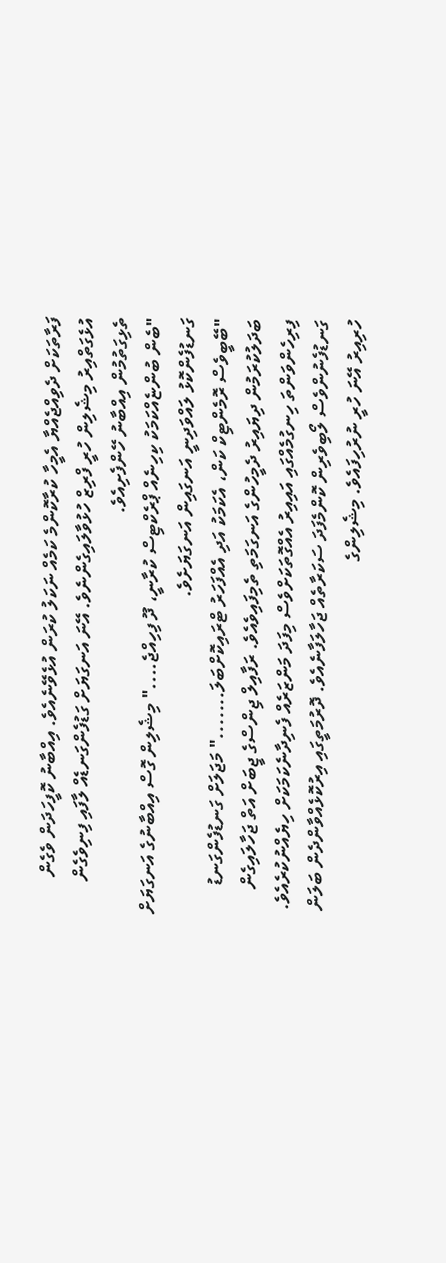ފަރާތަކަށް ދެވިއްޖެއްޔާ އެމީހާ ކުރާކޮންމެ ކަމެއް ނަކަލު ކުރަން އުޅެވޭނެއެވެ. އިއްބާނު ކޮފީހަދަން ވެގެން އުޅެގަތްއިރު މިޝެލިން ހުރީ ފްރިޒް ހުޅުވާލައިގެންނެވެ. އޭނަ އަނގަޔަށް ގަޑުފެންގަނޑެއް ލާފައި ފިނިވެގެން ތެޅިގަތުމުން އިއްބާނު ހޭންފެށިއެވެ.
"ބެން ބުންޏެއްކަމަކު ކިހިނެއް ޕްރެކްޓިސް ކުރާނީ، ދޫ ފިހިއްޖެ...." މިޝެލިން ގޮސް އިއްބާނުގެ އަނގަޔަށް ގަނޑުފެންކޮޅު ލައްވަދިނީ އަނގައިން އަނގަޔަށެވެ.
"ބޭބީވެސް ރޮމެންޓިކް ކަން، އެކަމަކު އަދި އެއްފަހަރު ޓްރައިކޮށްބަލަ......." މަޖަލަށް ގަނޑުފެންގަނޑު ބަދަލުކުރަމުން ދިޔައިރު ދެމީހުންގެ އަނގަމަތި ތެމިފައިވެއެވެ. ރަފާއިލް ޖިންސްގެ ޖީބަށް އަތް ޖަހާލައިގެން ފިރިހެންވަންތަ ހިނގުމެއްގައި އައިއިރު އެއްގޮތަކަށްވެސް މިފަދަ މަންޒަރެއް ފެނިދާނެކަމަކަށް ހިޔެއްނުކުރެއެވެ. ގަނޑުފެނުންވެސް ލޯބިވެރިން ކޮންމެފަދަ ސަކަރާތެއް ޖަހާލަފާނެއެވެ. ދޮރުމަތީގައި އިރުކޮޅެއްވާންދެން ބަލަން ހުރިއިރު އޭނަ ހުރީ ނުރުހިފައެވެ. މިޝެލިންގެ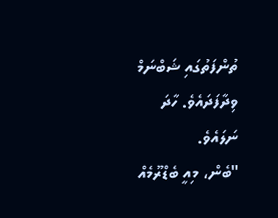ތުންފަތުގައި ޝަބްނަމް ވިދާފަދައެވެ. ހާދަ ނަލައެވެ.
"ބެން، މިއީ ބެޑްރޫމެއް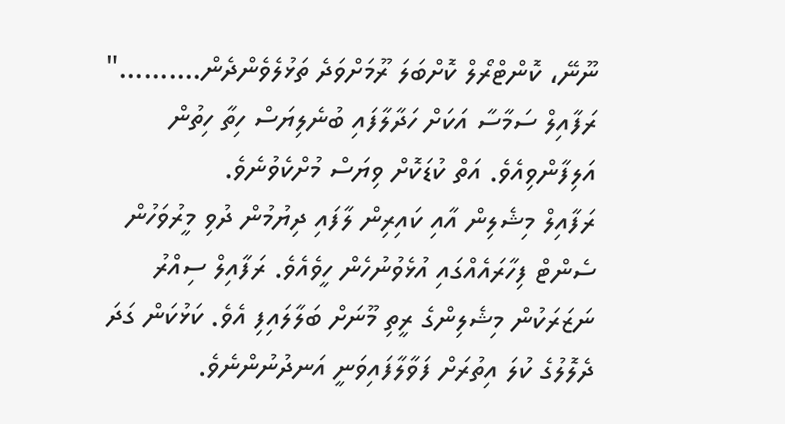ނޫނޭ، ކޮންޓްރޯލް ކޮށްބަލަ ރޫމަށްވަދެ ތަޅުލެވެންދެން.........." ރަފާއިލް ސަމާސާ އަކަށް ހަދާލާފައި ބުނެލިޔަސް ހިތާ ހިތުން އަލިފާންވިއެވެ. އަތް ކުޑަކޮށް ވިޔަސް މުށްކެވުނެވެ.
ރަފާއިލް މިޝެލިން އާއި ކައިރިން ލާފައި ދިޔުމުން ދުވި މީރުވަހުން ސެންޓް ފިހާރައެއްގައި އުޅެވުނުހެން ހީވެއެވެ. ރަފާއިލް ސިއްރު ނަޒަރަކުން މިޝެލިންގެ ރީތި މޫނަށް ބަލާލައިފި އެވެ. ކަޅުކަން ގަދަ ދެލޮލުގެ ކުލަ އިތުރަށް ފަވާލާފައިވަނީ އަނދުނުންނެވެ.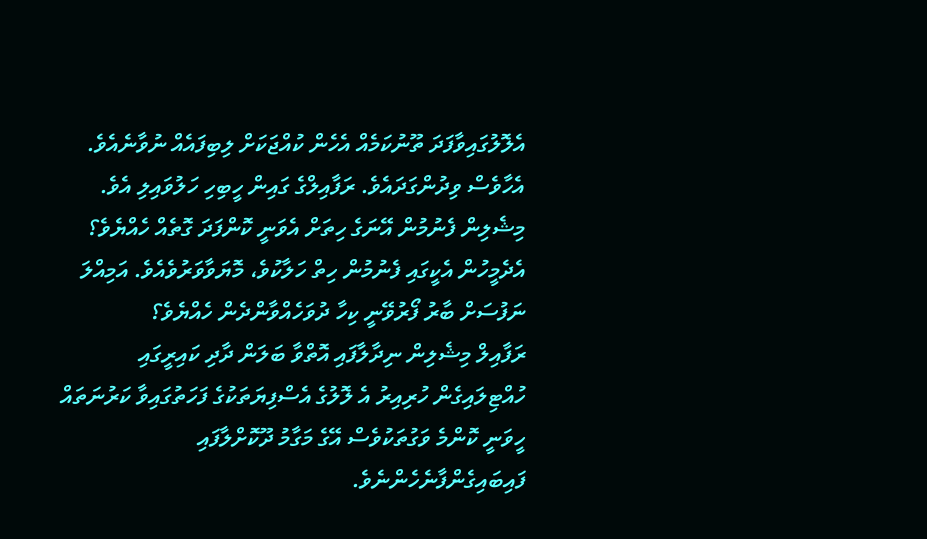އެލޮލުގައިވާފަދަ ތޫނުކަމެއް އެހެން ކުއްޖަކަށް ލިބިފައެއް ނުވާނެއެވެ. އެހާވެސް ވިދުންގަދައެވެ. ރަފާއިލްގެ ގައިން ހީބިހި ހަލުވައިލި އެވެ. މިޝެލިން ފެނުމުން އޭނަގެ ހިތަށް އެވަނީ ކޮންފަދަ ގޮތެއް ހެއްޔެވެ؟ އެދެމީހުން އެކީގައި ފެނުމުން ހިތް ހަލާކުވެ، މޮޔަވާވަރުވެއެވެ. އަމިއްލަ ނަފުސަށް ބާރު ފޯރުވޭނީ ކިހާ ދުވަހެއްވާންދެން ހެއްޔެވެ؟
ރަފާއިލް މިޝެލިން ނިދާލާފައި އޮތްވާ ބަލަން ދާދި ކައިރީގައި ހުއްޓިލައިގެން ހުރިއިރު އެ ލޮލުގެ އެސްފިޔަތަކުގެ ފަހަތުގައިވާ ކަރުނަތައް ހީވަނީ ކޮންމެ ވަގުތަކުވެސް އޭގެ މަގާމު ދޫކޮށްލާފައި ފައިބައިގެންފާނެހެންނެވެ.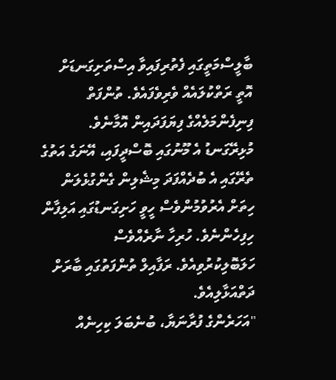ބާލީސްމަތީގައި ފެތުރިފައިވާ އިސްތަށިގަނޑަށް އޮތީ ރަތްކުލައެއް ވެރިވެފައެވެ. ތުންފަތް ފިނިފެންމަލެއްގެ ފިޔަފަދައިން އޮމާނެވެ. މުޅިރޭގަނޑު އެ މޫނުގައި ބޮސްދީފައި، އޭނަގެ އަތުގެ ތެރޭގައި އެ ބުދެއްފަދަ މިޝެލިން ގެންގުޅެލަން ހިތަށް އެރުވުމުންވެސް ހީވީ ހަށިގަނޑުގައި އަލިފާން ހިފިހެންނެވެ. ހުރިހާ ނާރެއްވެސް ހަލަބޮލިކުރުވިއެވެ. ރަފާއިލް ތުންފަތުގައި ބާރަށް ދަތްއަޅާލިއެވެ.
"އަހަރެންގެ ފުރާނަޔާ، ބުނެބަލަ ކިހިނެއް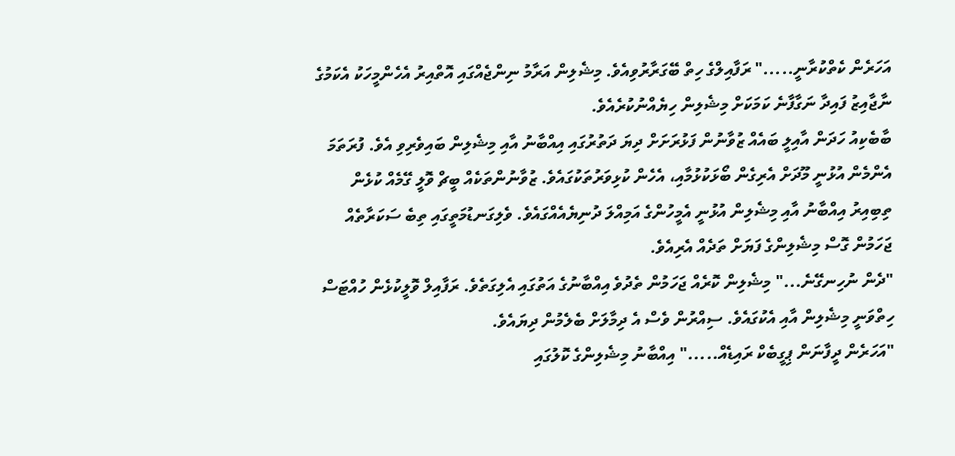އަހަރެން ކެތްކުރާނީ....." ރަފާއިލްގެ ހިތް ބޭގަރާރުވިއެވެ. މިޝެލިން އަރާމު ނިންޖެއްގައި އޮތްއިރު އެހެންމީހަކު އެކަމުގެ ނާޖާއިޒު ފައިދާ ނަގާފާނެ ކަމަކަށް މިޝެލިން ހިޔެއްނުކުރެއެވެ.
ބާބެކިއު ހަދަން އާއިލީ ބައެއް ޒުވާނުން ފަޅުރަށަށް ދިޔަ ދަތުރުގައި އިއްބާނު އާއި މިޝެލިން ބައިވެރިވި އެވެ. ފުރަތަމަ އެންމެން އުޅުނީ މޫދަށް އެރިގެން ބޯޅަކުޅުމާއި، އެހެން ކުޅިވަރުތަކުގައެވެ. ޒުވާނުންތަކެއް ބީޗް ވޮލީ ގޭމެއް ކުޅެން ތިބިއިރު އިއްބާނު އާއި މިޝެލިން އުޅުނީ އެމީހުންގެ އަމިއްލަ ދުނިޔެއެއްގައެވެ. ވެލިގަނޑުމަތީގައި ތިބެ ސަކަރާތެއް ޖަހަމުން ގޮސް މިޝެލިންގެ ފަޔަށް ތަދެއް އެރިއެވެ.
"ދެން ނުހިނގޭނެ..." މިޝެލިން ކޮރެއް ޖަހަމުން ތެދުވެ އިއްބާނުގެ އަތުގައި އެލިގަތެވެ. ރަފާއިލް ވޮލީކުޅެން ހުއްޓަސް ހިތްވަނީ މިޝެލިން އާއި އެކުގައެވެ. ސިއްރުން ވެސް އެ ދިމާލަށް ބެލެމުން ދިޔައެވެ.
"އަހަރެން ދީފާނަން ޕިގީބެކް ރައިޑެއް....." އިއްބާނު މިޝެލިންގެ ކޮލުގައި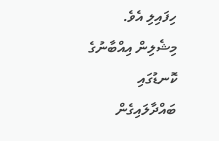ހިފައިލި އެވެ. މިޝެލިން އިއްބާނުގެ ކޮނޑުގައި ބައްދާލައިގެން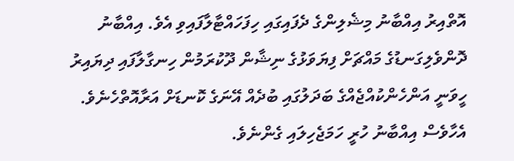އޮތްއިރު އިއްބާނު މިޝެލިންގެ ދެފައިގައި ހިފަހައްޓާލާފައިވި އެވެ. އިއްބާނު ދޮންވެލިގަނޑުގެ މައްޗަށް ފިޔަވަޅުގެ ނިޝާން ދޫކުރަމުން ހިނގާލާފައި ދިޔައިރު ހީވަނީ އަންހެންކުއްޖެއްގެ ބަދަލުގައި ބުދެއް އޭނަގެ ކޮނޑަށް އަރާއޮތްހެނެވެ. އެހާވެސް އިއްބާނު ހުރީ ހަމަޖެހިލައި ގެންނެވެ.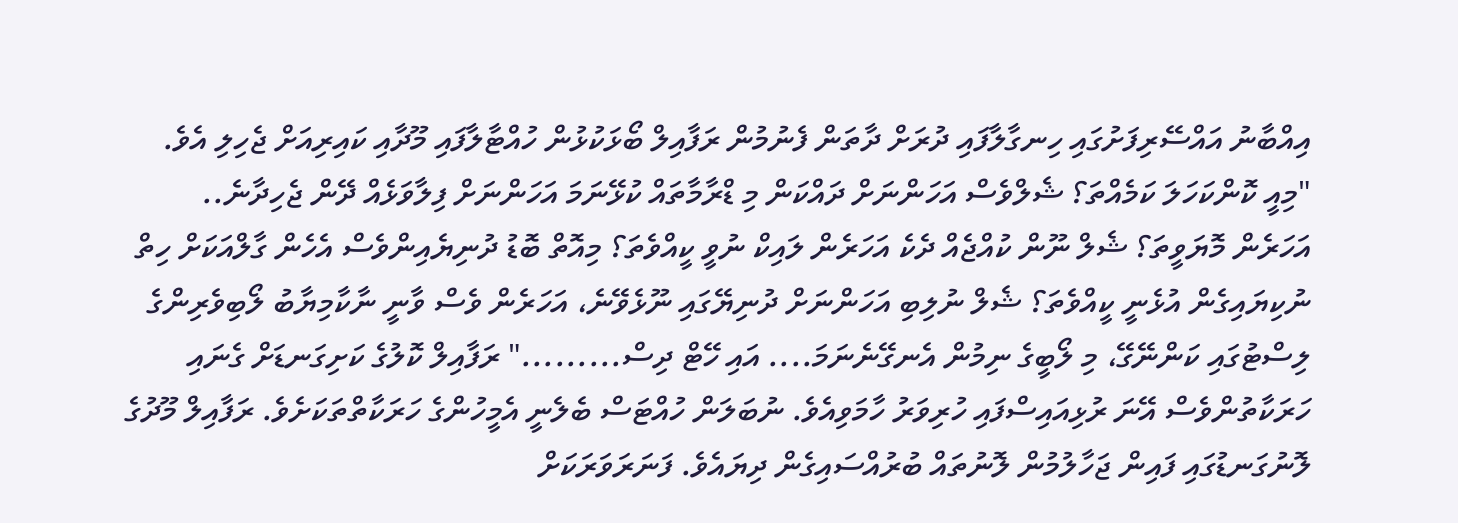އިއްބާނު އައްސޭރިފަށުގައި ހިނގާލާފައި ދުރަށް ދާތަން ފެނުމުން ރަފާއިލް ބޯޅަކުޅުން ހުއްޓާލާފައި މޫދާއި ކައިރިއަށް ޖެހިލި އެވެ.
"މިއީ ކޮންކަހަލަ ކަމެއްތަ؟ ޝެލްވެސް އަހަންނަށް ދައްކަން މި ޑްރާމާތައް ކުޅޭނަމަ އަހަންނަށް ފިލާވަޅެއް ދޭން ޖެހިދާނެ.. އަހަރެން މޮޔަވީތަ؟ ޝެލް ނޫން ކުއްޖެއް ދެކެ އަހަރެން ލައިކް ނުވީ ކީއްވެތަ؟ މިއޮތް ބޮޑު ދުނިޔެއިންވެސް އެހެން ގާލްއަކަށް ހިތް ނުކިޔައިގެން އުޅެނީ ކީއްވެތަ؟ ޝެލް ނުލިބި އަހަންނަށް ދުނިޔޭގައި ނޫޅެވޭނެ، އަހަރެން ވެސް ވާނީ ނާކާމިޔާބު ލޯބިވެރިންގެ ލިސްޓުގައި ކަންނޭގޭ، މި ލޯބީގެ ނިމުން އެނގޭނެނަމަ.... އައި ހޭޓް ދިސް........." ރަފާއިލް ކޮލުގެ ކަށިގަނޑަށް ގެނައި ހަރަކާތުންވެސް އޭނަ ރުޅިއައިސްފައި ހުރިވަރު ހާމަވިއެވެ. ނުބަލަން ހުއްޓަސް ބެލެނީ އެމީހުންގެ ހަރަކާތްތަކަށެވެ. ރަފާއިލް މޫދުގެ ލޮނުގަނޑުގައި ފައިން ޖަހާލުމުން ލޮނުތައް ބުރުއްސައިގެން ދިޔައެވެ. ފަނަރަވަރަކަށް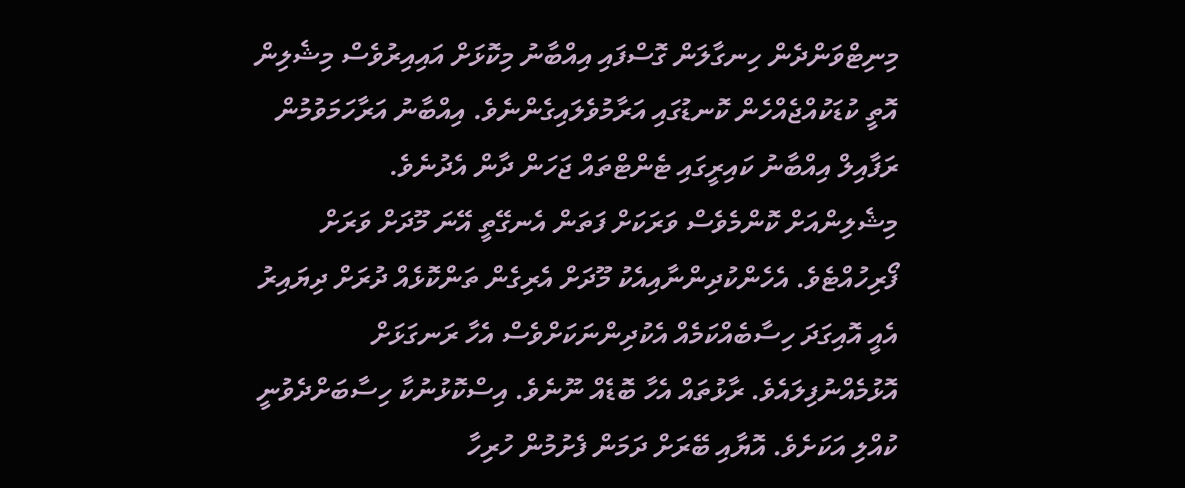މިނިޓްވަންދެން ހިނގާލަން ގޮސްފައި އިއްބާނު މިކޮޅަށް އައިއިރުވެސް މިޝެލިން އޮތީ ކުޑަކުއްޖެއްހެން ކޮނޑުގައި އަރާމުވެލައިގެންނެވެ. އިއްބާނު އަރާހަމަވުމުން ރަފާއިލް އިއްބާނު ކައިރީގައި ޓެންޓްތައް ޖަހަން ދާން އެދުނެވެ.
މިޝެލިންއަށް ކޮންމެވެސް ވަރަކަށް ފަތަން އެނގޭތީ އޭނަ މޫދަށް ވަރަށް ފޯރިހުއްޓެވެ. އެހެންކުދިންނާއިއެކު މޫދަށް އެރިގެން ތަންކޮޅެއް ދުރަށް ދިޔައިރު އެއީ އޮއިގަދަ ހިސާބެއްކަމެއް އެކުދިންނަކަށްވެސް އެހާ ރަނގަޅަށް އޮޅުމެއްނުފިލައެވެ. ރާޅުތައް އެހާ ބޮޑެއް ނޫނެވެ. އިސްކޮޅުނުކާ ހިސާބަށްދެވުނީ ކުއްލި އަކަށެވެ. އޮޔާއި ބޭރަށް ދަމަން ފެށުމުން ހުރިހާ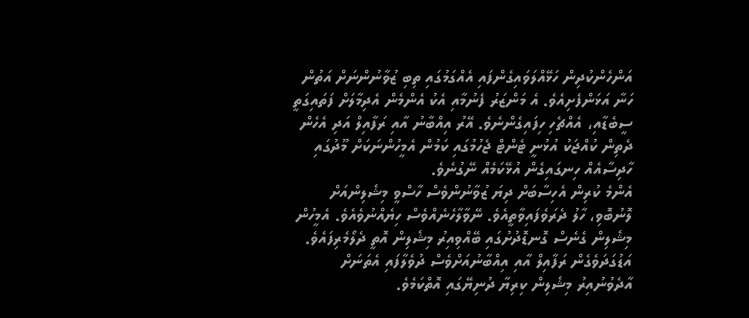އަންހެންކުދިން ހަޅޭއްލަވައިގެންފައި އެއްގަމުގައި ތިބި ޒުވާނުންނަށް އަތުން ހަނާ އަޅަންފެށިއެވެ. އެ މަންޒަރު ފެނުމާއި އެކު އެންމެން އެދިމާލަށް ފަތައިގަތީ ސީބެޑާއި، އެއްޗެހި ހިފައިގެންނެވެ. އޭރު އިއްބާނު އާއި ރަފާއިލް އަދި އެހެން ދެތިން ކުއްޖަކު އުޅުނީ ޓެންޓް ޖެހުމުގައި ކަމުން އެމީހުންނަކަށް މޫދުގައި ހާދިސާއެއް ހިނގައިގެން އުޅޭކަމެއް ނޭގުނެވެ.
އެންމެ ކުރިން އެހިސާބަށް ދިޔަ ޒުވާނުންވެސް ހާސްވީ މިޝެލިންއަށް ލޮނުބޮވި، ހާލު ދެރަވެފައިވާތީއެވެ. ނޭވާލާހެނެއްވެސް ހިޔެއްނުވެއެވެ. އެމީހުން މިޝެލިން ގެނެސް ގޮނޑޮދުށުގައި ބޭއްވިއިރު މިޝެލިން އޮތީ ދެލޯމެރިފައެވެ. އަޑުގަދަވެގެން ރަފާއިލް އާއި އިއްބާނުއަށްވެސް ދުވެލާފައި އެތަނަށް އާދެވުނުއިރު މިޝެލިން ކިރިޔާ ދުނިޔޭގައި އޮތްކަމެވެ.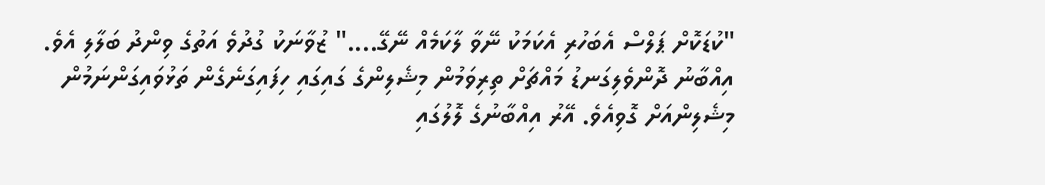"ކުޑަކޮށް ޕަލްސް އެބަހުރި އެކަމަކު ނޭވާ ލާކަމެއް ނޭގޭ...." ޒުވާނަކު ގުދުވެ އަތުގެ ވިންދު ބަލާލި އެވެ.
އިއްބާނު ދޮންވެލިގަނޑު މައްޗަށް ތިރިވަމުން މިޝެލިންގެ ގައިގައި ހިފައިގަނެގެން ތަޅުވައިގަންނަމުން މިޝެލިންއަށް ގޮވިއެވެ. އޭރު އިއްބާނުގެ ލޮލުގައި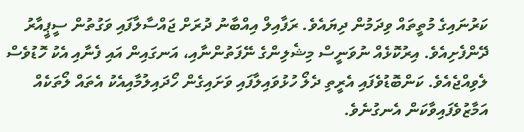ކަރުނައިގެ މުތީތައް ވިދަމުން ދިޔައެވެ. ރަފާއިލް އިއްބާނު ދުރަށް ޖައްސާލާފައި ވަގުތުން ސީޕީއާރު ދޭންފެށިއެވެ. އިރުކޮޅެއް ނުވަނީސް މިޝެލިންގެ ނޭފަތުންނާއި، އަނގައިން އައި ފެނާއި އެކު ހޮޑުވެސް ލެވިއްޖެއެވެ. ކަންބޮޑުވެފައި އެރީތި ދެލޯ ހުޅުވައިލާފައި ވަށައިގެން ހޯދައިލުމާއިއެކު އެތައް ލޯތަކެއް އަމާޒުވެފައިވާކަން އެނގުނެވެ.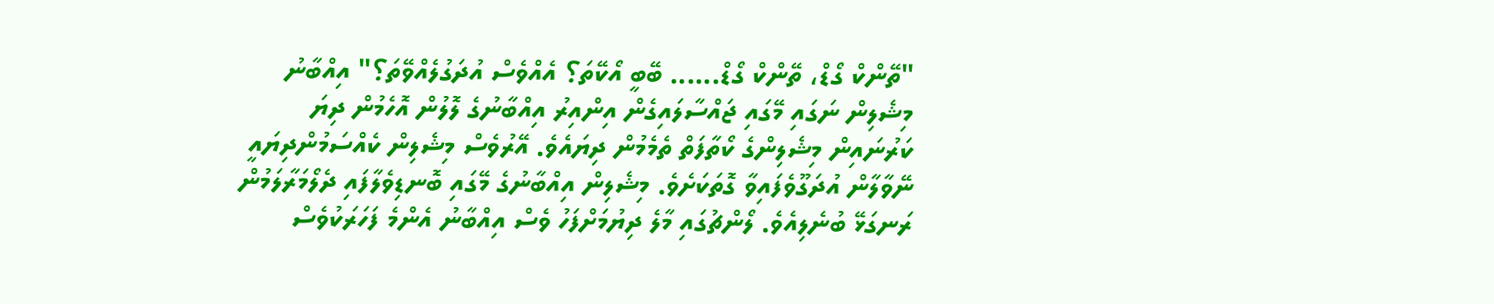"ތޭންކް ގޯޑް، ތޭންކް ގޯޑް...... ބޭބީ އޯކޭތަ؟ އެއްވެސް އުދަގުލެއްވޭތަ؟" އިއްބާނު މިޝެލިން ނަގައި މޭގައި ޖައްސާލައިގެން އިންއިރު އިއްބާނުގެ ލޮލުން އޮހެމުން ދިޔަ ކަރުނައިން މިޝެލިންގެ ކޯތާފަތް ތެމެމުން ދިޔައެވެ. އޭރުވެސް މިޝެލިން ކެއްސަމުންދިޔައީ ނޭވާލާން އުދަގޫވެފައިވާ ގޮތަކަށެވެ. މިޝެލިން އިއްބާނުގެ މޭގައި ބޮނޑިވެލާފައި ދެލޯމަރާލަމުން ރަނގަޅޭ ބުނެލިއެވެ. ލޯންޗުގައި މާލެ ދިޔުމަށްފަހު ވެސް އިއްބާނު އެންމެ ފަހަރަކުވެސް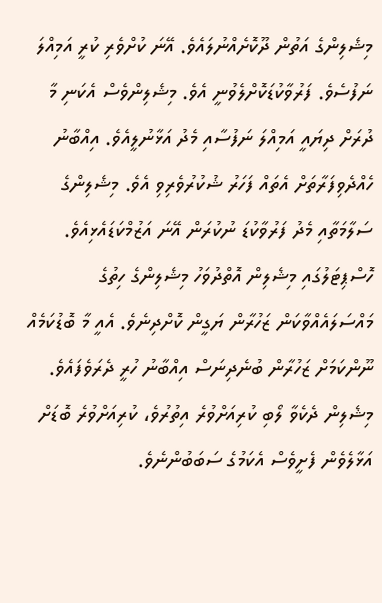މިޝެލިންގެ އަތުން ދޫކޮށެއްނުލައެވެ. އޭނަ ކުށްވެރި ކުރީ އަމިއްލަ ނަފުސެވެ. ފަރުވާކުޑަކޮށްލެވުނީ އެވެ. މިޝެލިންވެސް އެކަނި މާ ދުރަށް ދިޔައީ އަމިއްލަ ނަފުސާއި މެދު އަޅާނުލީއެވެ. އިއްބާނު ހެއްދެވިފަރާތަށް އެތައް ފަހަރު ޝުކުރުވެރިވި އެވެ. މިޝެލިންގެ ސަލާމަތާއި މެދު ފަރުވާކުޑަ ނުކުރަން އޭނަ އަޒުމްކަޑައެޅިއެވެ.
ހޮސްޕިޓަލުގައި މިޝެލިން އޮތްދުވަހު މިޝެލިންގެ ހިތުގެ މައްސަލައެއްވާކަން ޒަހުރާން ޔަގީން ކޮށްދިނެވެ. އެއީ މާ ބޮޑުކަމެއް ނޫންކަމަށް ޒަހުރާން ބުނެދިނަސް އިއްބާނު ހުރީ ދެރަވެފައެވެ. މިޝެލިން ދެކެވާ ލޯބި ކުރިއަށްވުރެ އިތުރުވެ، ކުރިއަށްވުރެ ބޮޑަށް އަޅާލެވެން ފެށީވެސް އެކަމުގެ ސަބަބުންނެވެ.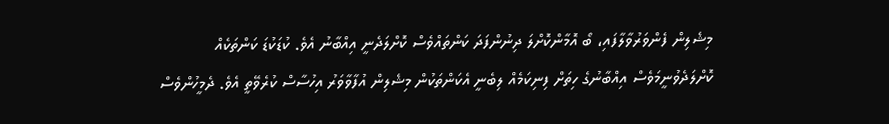މިޝެލިން ފެންވަރުވާލާފައި، ބޯ އޮމާންކޮށްލަ ދިނުންފަދަ ކަންތައްވެސް ކޮށްލަދެނީ އިއްބާނު އެވެ. ކުޑަކުޑަ ކަންތަކެއް ކޮށްލަދެވުނީމަވެސް އިއްބާނުގެ ހިތަށް ފިނިކަމެއް ލިބެނީ އެކަންތަކުން މިޝެލިން އުފާވާވަރު އިހުސާސް ކުރެވޭތީ އެވެ. ދެމީހުންވެސް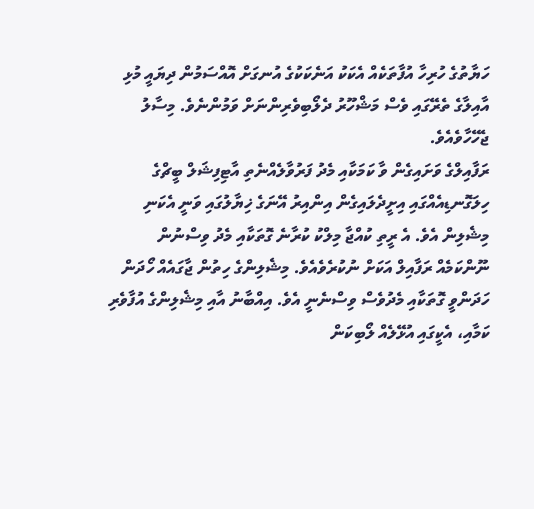ހަޔާތުގެ ހުރިހާ އުފާތަކެއް އެކަކު އަނެކަކުގެ އުނގަށް އޮއްސަމުން ދިޔައީ މުޅި އާއިލާގެ ތެރޭގައި ވެސް މަޝްހޫރު ދެލޯބިވެރިންނަށް ވަމުންނެވެ. މިސާލު ޖެހޭހާވެއެވެ.
ރަފާއިލްގެ ވަށައިގެން ވާ ކަމަކާއި މެދު ފަރުވާލެއްނެތި އާޓިފިޝަލް ބީޗްގެ ހިލަގޮނޑިއެއްގައި އިށީދެލައިގެން އިންއިރު އޭނަގެ ޚިޔާލުގައި ވަނީ އެކަނި މިޝެލިން އެވެ. އެ ރީތި ކުއްޖާ މިލްކު ކުރާނެ ގޮތަކާއި މެދު ވިސްނުން ނޫންކަމެއް ރަފާއިލް އަކަށް ނުކުރެވެއެވެ. މިޝެލިންގެ ހިތުން ޖާގައެއް ހޯދަން ހަދަންވީ ގޮތަކާއި މެދުވެސް ވިސްނެނީ އެވެ. އިއްބާނު އާއި މިޝެލިންގެ އުފާވެރި ކަމާއި، އެކީގައި އުޅޭލެއް ލޯބިކަން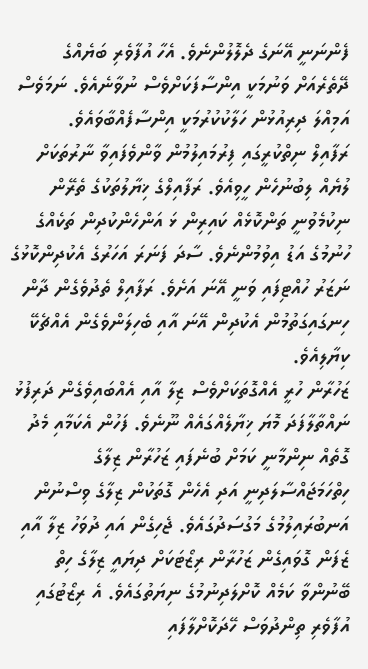ފެންނަނީ އޭނަގެ ދެލޮލުންނެވެ. އެހާ އުފާވެރި ބަޔެއްގެ ދޭތެރެއަށް ވަނުމަކީ އިންސާފަކަށްވެސް ނުވާނެއެވެ. ނަމަވެސް އަމިއްލަ ދިރިއުޅުން ހަލާކުކުރުމަކީ އިންސާފެއްބާވައެވެ.
ރަފާއިލް ނިތްކުރީގައި ފިރުމައިލުމުން ވާންވެފައިވާ ނާރުތަކަށް ލުޔެއް ލިބުނުހެން ހީވިއެވެ. ރަފާއިލްގެ ޚިޔާލުތަކުގެ ތެރޭން ނިކުމެވުނީ ތަންކޮޅެއް ކައިރިން ޅަ އަންހެންކުދިން ތަކެއްގެ ހުނުމުގެ އަޑު އިވުމުންނެވެ. ސާދަ ފަނަރަ އަހަރުގެ އެކުދިންކޮޅުގެ ނަޒަރު ހުއްޓިފައި ވަނީ އޭނަ އަށެވެ. ރަފާއިލް ތެދުވެގެން ދާން ހިނގައިގަތުމުން އެކުދިން އޭނަ އާއި ބެހިލަންވެގެން އެއްޗެކޭ ކިޔާލިއެވެ.
ޒަހުރާން ހުރީ އެއްގޮތަކަށްވެސް ޒިލާ އާއި އެއްބައިވެގެން ދަރިފުޅު ނައްތާލާފަދަ މޮޔަ ޚިޔާލެއްގައެއް ނޫނެވެ. ފަހުން އެކަމާއި މެދު ގޮތެއް ނިންމާނީ ކަމަށް ބުނެފައި ޒަހުރާން ޒިލާގެ ހިތްހަމަޖައްސާލަދިނީ އަދި އެހެން ގޮތަކުން ޒިލާގެ ވިސްނުން އަނބުރައިލުމުގެ މަގުސަދުގައެވެ. ޖެހިގެން އައި ދުވަހު ޒިލާ އާއި ޒެފަން ގޮވައިގެން ޒަހުރާން ރިޒޯޓަކަށް ދިޔައީ ޒިލާގެ ހިތް ބޭނުންވާ ކަމެއް ކޮށްލަދިނުމުގެ ނިޔަތުގައެވެ. އެ ރިޒޯޓުގައި އުފާވެރި ތިންދުވަސް ހޭދަކޮށްލާފައި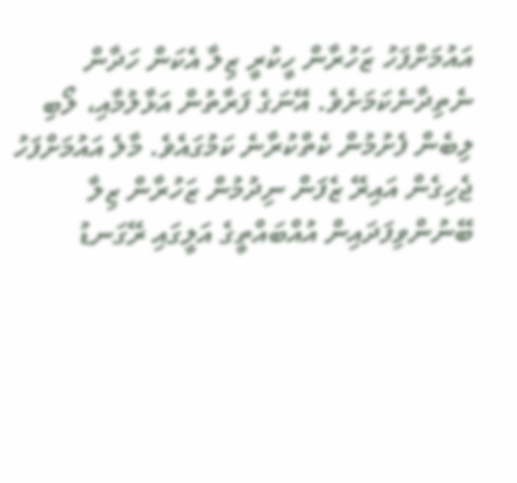އައުމަށްފަހު ޒަހުރާން ހީކުރީ ޒިލާ އެކަން ހަދާން ނެތިދާނެކަމަށެވެ. އޭނަގެ ފަރާތުން އަޅާލުމާއި، ލޯބި ލިބެން ފެށުމުން ކެތްކުރާނެ ކަމުގައެވެ. މާލެ އައުމަށްފަހު ޖެހިގެން އައިރޭ ޒެފަން ނިދުމުން ޒަހުރާން ޒިލާ ބޭނުންވިފަދައިން އުއްބައްތީގެ އަލީގައި ރޭގަނޑު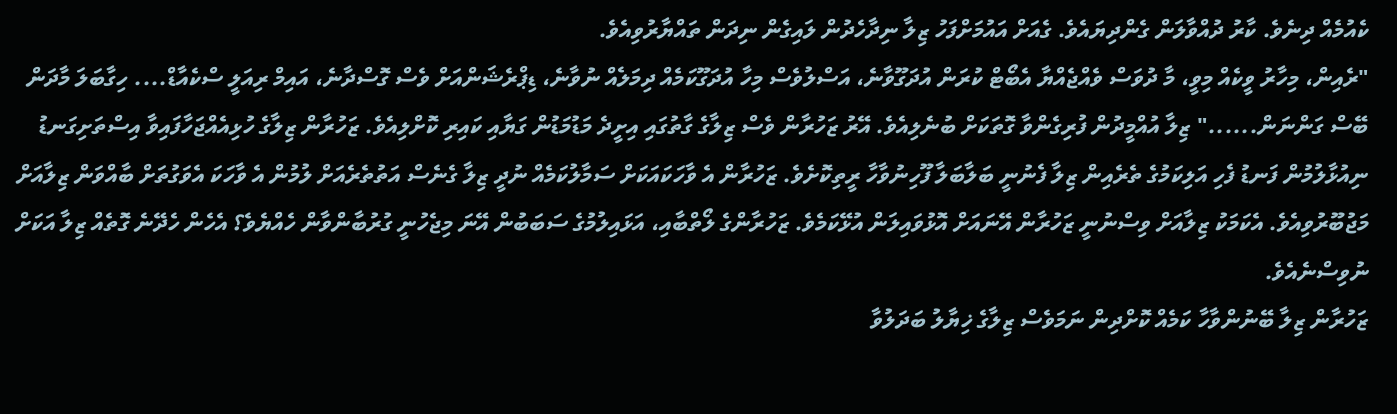ކެއުމެއް ދިނެވެ. ކާރު ދުއްވާލަން ގެންދިޔައެވެ. ގެއަށް އައުމަށްފަހު ޒިލާ ނިދާހެދުން ލައިގެން ނިދަން ތައްޔާރުވިއެވެ.
"ރެއިން، މިހާރު ވީކެއް މިވީ، މާ ދުވަސް ވެއްޖެއްޔާ އެބޯޓް ކުރަން އުދަގޫވާނެ، އަސްލުވެސް މިހާ އުދަގޫކަމެއް ދިމަލެއް ނުވާނެ، ޑިޕްރެޝަންއަށް ވެސް ގޮސްދާނެ، އައިމް ރިއަލީ ސްކެއާޑް.... ހިގާބަލަ މާދަން ބޭސް ގަންނަން......" ޒިލާ އުއްމީދުން ފުރިގެންވާ ގޮތަކަށް ބުނެލިއެވެ. އޭރު ޒަހުރާން ވެސް ޒިލާގެ ގާތުގައި އިށީދެ މަޑުމަޑުން ގަޔާއި ކައިރި ކޮށްލިއެވެ. ޒަހުރާން ޒިލާގެ ހުޅިއެއްޖަހާފައިވާ އިސްތަށިގަނޑު ނިއުޅާލުމުން ފަނޑު ފެހި އަލިކަމުގެ ތެރެއިން ޒިލާ ފެނުނީ ބަލާބަލާ ފޫހިނުވާހާ ރީތިކޮށެވެ. ޒަހުރާން އެ ވާހަކައަކަށް ސަމާލުކަމެއް ނުދީ ޒިލާ ގެނެސް އަތުތެރެއަށް ލުމުން އެ ވާހަކަ އެވަގުތަށް ބާއްވަން ޒިލާއަށް މަޖުބޫރުވިއެވެ. އެކަމަކު ޒިލާއަށް ވިސްނުނީ ޒަހުރާން އޭނައަށް އޮޅުވައިލަން އުޅޭކަމެވެ. ޒަހުރާންގެ ލޯތްބާއި، އަޅައިލުމުގެ ސަބަބުން އޭނަ މިޖެހުނީ ގުރުބާންވާން ހެއްޔެވެ؟ އެހެން ހެދޭނެ ގޮތެއް ޒިލާ އަކަށް ނުވިސްނެއެވެ.
ޒަހުރާން ޒިލާ ބޭނުންވާހާ ކަމެއް ކޮށްދިން ނަމަވެސް ޒިލާގެ ޚިޔާލު ބަދަލުވާ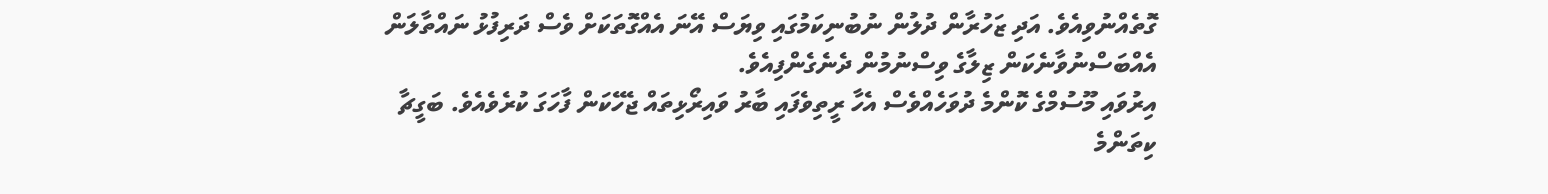ގޮތެއްނުވިއެވެ. އަދި ޒަހުރާން ދުލުން ނުބުނިކަމުގައި ވިޔަސް އޭނަ އެއްގޮތަކަށް ވެސް ދަރިފުޅު ނައްތާލަން އެއްބަސްނުވާނެކަން ޒިލާގެ ވިސްނުމުން ދެނެގެންފިއެވެ.
އިރުވައި މޫސުމްގެ ކޮންމެ ދުވަހެއްވެސް އެހާ ރީތިވެފައި ބާރު ވައިރޯޅިތައް ޖެހޭކަން ފާހަގަ ކުރެވެއެވެ. ބަގީޗާ ކިތަންމެ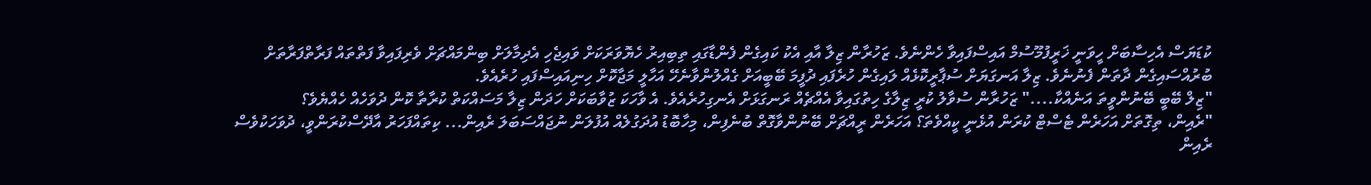ކުޑަޔަސް އެހިސާބަށް ހީވަނީ ޚަރީފުމޫސުމް އައިސްފައިވާ ހެންނެވެ. ޒަހުރާން ޒިލާ އާއި އެކު ކައިގެން ފެންޑާގައި ތިބިއިރު ހެޔޮވަރަކަށް ވައިޖެހި އެދިމާލަށް ބިންމައްޗަށް ވެރިފައިވާ ފަތްތައް ފަރާތްފަރާތަށް ބުރުއްސައިގެން ދާތަން ފެނުނެވެ. ޒިލާ އަނގަޔަށް ސުޕާރީކޮޅެއް ލައިގެން ހުރެފައި ދުފީމަ ބޭބީއަށް ގެއްލުންވާނެހޭ އަހާލީ މަޖާކޮށް ހިނިއައިސްފައި ހުރެއެވެ.
"ޒިލް ބޭބީ ބޭނުންވީތަ އަނެއްކާ...." ޒަހުރާން ސުވާލު ކުރީ ޒިލާގެ ހިތުގައިވާ އެއްޗެއް ރަނގަޅަށް އެނގިހުރެއެވެ. އެ ވާހަކަ ޒުވާބަކަށް ހަދަން ޒިލާ މަސައްކަތް ކުރާތާ ކޮން ދުވަހެއް ހެއްޔެވެ؟
"ރެއިން، ތިގޮތަށް އަހަރެން ޓެސްޓް ކުރަން އުޅެނީ ކީއްވެތަ؟ އަހަރެން ރީއްޗަށް ބޭނުންވާގޮތް ބުނެފިން، މިހާބޮޑު އުދަގުލެއް އުފުލަން ނުޖައްސަބަލަ ރެއިން... ކިތައްފަހަރު އާދޭސްކުރަންވީ، ދުވަހަކުވެސް ރެއިން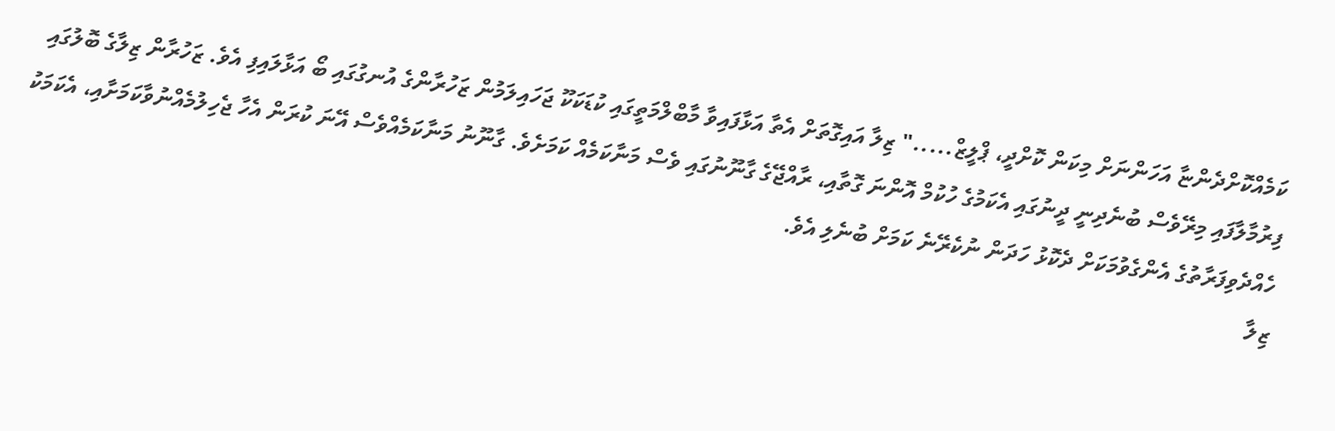ކަމެއްކޮށްދެންޏާ އަހަންނަށް މިކަން ކޮށްދީ، ޕްލީޒް....." ޒިލާ އައިގޮތަށް އެތާ އަޅާފައިވާ މާބްލްމަތީގައި ކުޑަކަކޫ ޖަހައިލަމުން ޒަހުރާންގެ އުނގުގައި ބޯ އަޅާލައިފި އެވެ. ޒަހުރާން ޒިލާގެ ބޮލުގައި ފިރުމާލާފައި މިރޭވެސް ބުނެދިނީ ދީނުގައި އެކަމުގެ ހުކުމް އޮންނަ ގޮތާއި، ރާއްޖޭގެ ގާނޫނުގައި ވެސް މަނާކަމެއް ކަމަށެވެ. ގާނޫނު މަނާކަމެއްވެސް އޭނަ ކުރަން އެހާ ޖެހިލުމެއްނުވާކަމަށާއި، އެކަމަކު ހެއްދެވިފަރާތުގެ އެންގެވުމަކަށް ދެކޮޅު ހަދަން ނުކެރޭނެ ކަމަށް ބުނެލި އެވެ.
ޒިލާ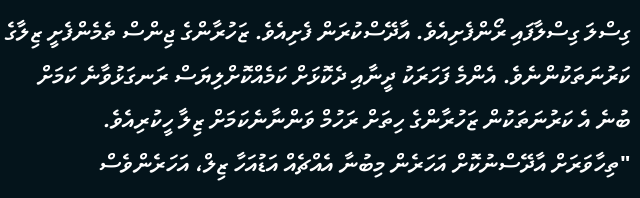ގިސްލަ ގިސްލާފައި ރޯންފެށިއެވެ. އާދޭސްކުރަން ފެށިއެވެ. ޒަހުރާންގެ ޖިންސް ތެމެންފެށީ ޒިލާގެ ކަރުނަތަކުންނެވެ. އެންމެ ފަހަރަކު ދީނާއި ދެކޮޅަށް ކަމެއްކޮށްލިޔަސް ރަނގަޅުވާނެ ކަމަށް ބުނެ އެ ކަރުނަތަކުން ޒަހުރާންގެ ހިތަށް ރަހުމް ވަންނާނެކަމަށް ޒިލާ ހީކުރިއެވެ.
"ތިހާވަރަށް އާދޭސްނުކޮށް އަހަރެން މިބުނާ އެއްޗެއް އަޑުއަހާ ޒިލް، އަހަރެންވެސް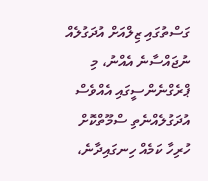ގަސްތުގައި ޒިލްއަށް އުދަގުލެއް ނުޖައްސާނެ އެއްނު، މި ޕްރެގްނެންސީގައި އެއްވެސް އުދަގުލެއްނެތި ސްމޫތްކޮށް ހުރިހާ ކަމެއް ހިނގައިދާނެ،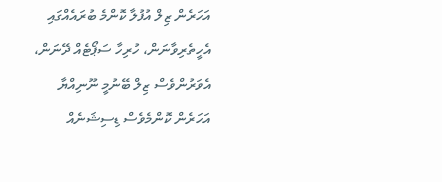އަހަރެން ޒިލް އުފުލާ ކޮންމެ ބުރައެއްގައި އެހީތެރިވާނަން، ހުރިހާ ސަޕޯޓެއް ދޭނަން، އެވަރުންވެސް ޒިލް ބޭނުމީ ނޫނިއްޔާ އަހަރެން ކޮންމެވެސް ޑިސިޝަނެއް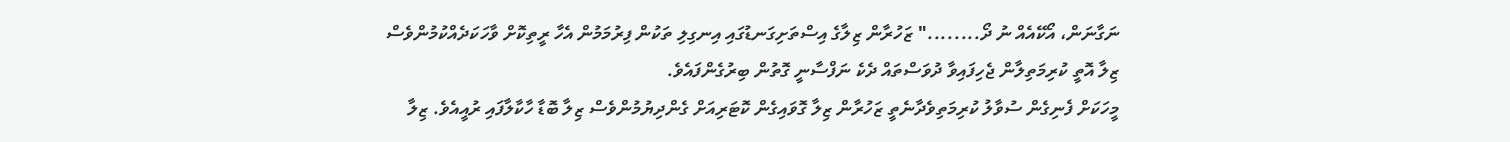ނަގާނަން، އޯކޭއެއް ނު ދޯ........" ޒަހުރާން ޒިލާގެ އިސްތަށިގަނޑުގައި އިނގިލި ތަކުން ފިރުމަމުން އެހާ ރީތިކޮށް ވާހަކަދެއްކުމުންވެސް ޒިލާ އޮތީ ކުރިމަތިލާން ޖެހިފައިވާ ދުވަސްތައް ދެކެ ނަފްސާނީ ގޮތުން ބިރުގެންފައެވެ.
މީހަކަށް ފެނިގެން ސުވާލު ކުރިމަތިވެދާނެތީ ޒަހުރާން ޒިލާ ގޮވައިގެން ކޮޓަރިއަށް ގެންދިޔުމުންވެސް ޒިލާ ބޮޑާ ހާކާލާފައި ރުއީއެވެ. ޒިލާ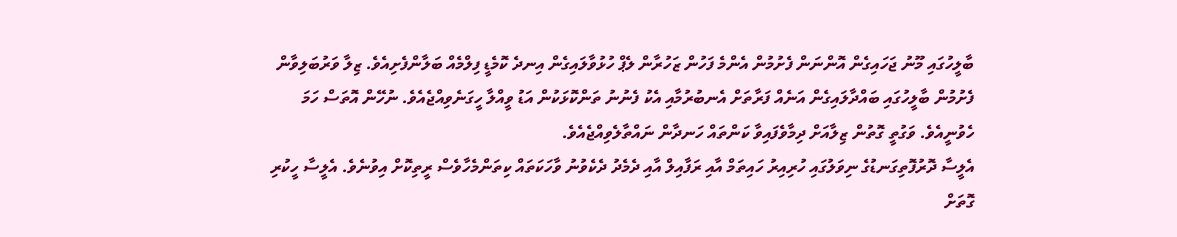ބާލީހުގައި މޫނު ޖަހައިގެން އޮންނަން ފެށުމުން އެންމެ ފަހުން ޒަހުރާން ލެޕް ހުޅުވާލައިގެން އިނދެ ކޮމެޑީ ފިލްމެއް ބަލާންފެށިއެވެ. ޒިލާ ވަރުބަލިވާން ފެށުމުން ބާލީހުގައި ބައްދާލައިގެން އަނެއް ފަރާތަށް އެނބުރުމާއި އެކު ފެނުނު ތަންކޮޅަކުން އަޑު ވީއްލާ ހީގަނެވިއްޖެއެވެ. ނުހޭން އޮތަސް ހަމަ ހެވުނީއެވެ. ވަގުތީ ގޮތުން ޒިލާއަށް ދިމާވެފައިވާ ކަންތައް ހަނދާން ނައްތާލެވިއްޖެއެވެ.
އެލީސާ ދޮރުފޮތިގަނޑުގެ ނިވަލުގައި ހުރިއިރު ހައިތަމް އާއި ރަފާއިލް އާއި ދެމެދު ދެކެވުނު ވާހަކަތައް ކިތަންމެހާވެސް ރީތިކޮށް އިވުނެވެ. އެލީސާ ހީކުރި ގޮތަށް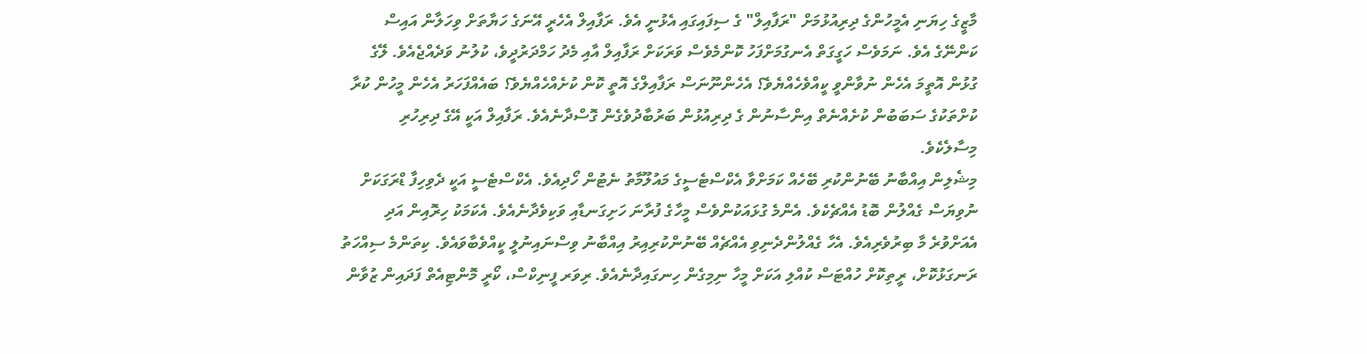މާޒީގެ ހިޔަނި އެމީހުންގެ ދިރިއުޅުމަށް "ރަފާއިލް" ގެ ސިފައިގައި އެޅުނީ އެވެ. ރަފާއިލް އެހެރީ އޭނަގެ ހަޔާތަށް ވިހަލާން އައިސް ކަންނޭގެ އެވެ. ނަމަވެސް ހަގީގަތް އެނގުމަށްފަހު ކޮންމެވެސް ވަރަކަށް ރަފާއިލް އާއި މެދު ހަމްދަރުދީވެ، ކުލުނު ވަދެއްޖެއެވެ. ލޭގެ ގުޅުން އޮތީމަ އެހެން ނުވާންވީ ކީއްވެހެއްޔެވެ؟ އެހެންނޫނަސް ރަފާއިލްގެ އޮތީ ކޮން ކުށެއްހެއްޔެވެ؟ ބައެއްފަހަރު އެހެން މީހުން ކުރާ ކުށްތަކުގެ ސަބަބުން ކުށެއްނެތް އިންސާނުން ގެ ދިރިއުޅުން ބަރުބާދުވެގެން ގޮސްދާނެއެވެ. ރަފާއިލް އަކީ އޭގެ ދިރިހުރި މިސާލެކެވެ.
މިޝެލިން އިއްބާނު ބޭނުންކުރި ބޭހެއް ކަމަށްވާ އެކްސްޓެސީގެ މައުލޫމާތު ނެޓުން ހޯދިއެވެ. އެކްސްޓެސީ އަކީ ދެވިހިފާ ޑްރަގަކަށް ނުވިޔަސް ގެއްލުން ބޮޑު އެއްޗެކެވެ. އެންމެ ގުޅައަކުންވެސް މީހާގެ ފުރާނަ ހަށިގަނޑާއި ވަކިވެދާނެއެވެ. އެކަމަކު ހިރޮއިން އަދި އެއަށްވުރެ މާ ބިރުވެރިއެވެ. އެހާ ގެއްލުންދެނިވި އެއްޗެއް ބޭނުންކުރިއިރު އިއްބާނު ވިސްނައިނުލީ ކީއްވެބާވައެވެ. ކިތަންމެ ސިއްހަތު ރަނގަޅުކޮށް، ރީތިކޮށް ހުއްޓަސް ކުއްލި އަކަށް މީހާ ނިމިގެން ހިނގައިދާނެއެވެ. ރިވަރ ފީނިކްސް، ކޯރީ މޮންޓިއެތް ފަދައިން ޒުވާން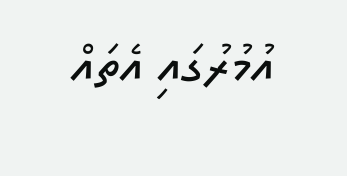އުމުރުގައި އެތައް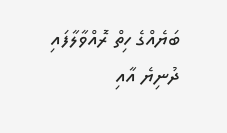ބަޔެއްގެ ހިތް ރޮއްވާލާފައި ދުނިޔެ އާއި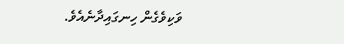ވަކިވެގެން ހިނގައިދާނެއެވެ.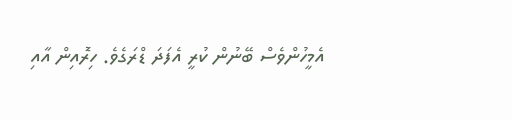އެމީހުންވެސް ބޭނުން ކުރީ އެފަދަ ޑްރަގެވެ. ހިރޮއިން އާއި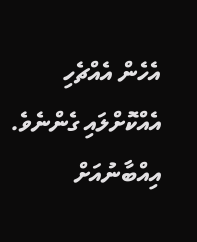އެހެން އެއްޗެހި އެއްކޮށްލައި ގެންނެވެ. އިއްބާނުއަށް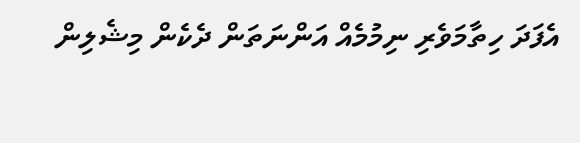އެފަދަ ހިތާމަވެރި ނިމުމެއް އަންނަތަން ދެކެން މިޝެލިން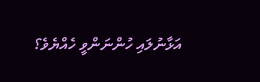އަޅާނުލައި ހުންނަންވީ ހެއްޔެވެ؟